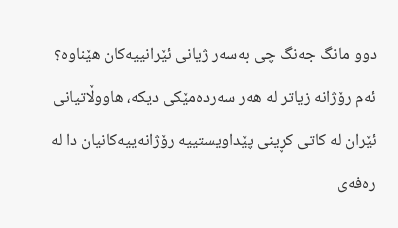دوو مانگ جەنگ چی بەسەر ژیانی ئێرانییەکان هێناوە؟
ئەم رۆژانە زیاتر لە هەر سەردەمێکی دیکە، هاووڵاتیانی ئێران لە کاتی کڕینی پێداویستییە رۆژانەییەکانیان دا لە رەفەی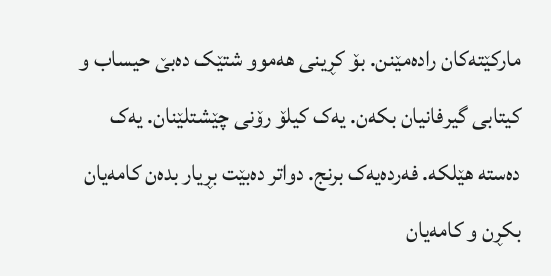مارکێتەکان رادەمێنن. بۆ کڕینی هەموو شتێک دەبێ حیساب و کیتابی گیرفانیان بکەن. یەک کیلۆ رۆنی چێشتلێنان. یەک دەستە هێلکە. فەردەیەک برنج. دواتر دەبێت بڕیار بدەن کامەیان بکڕن و کامەیان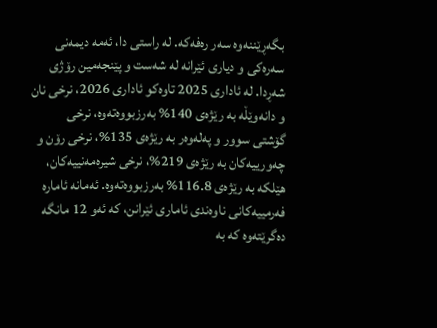بگەڕێننەوە سەر رەفەکە. لە راستی دا، ئەمە دیمەنی سەرەکی و دیاری ئێرانە لە شەست و پێنجەمین رۆژی شەڕدا. لە ئاداری 2025 تاوەکو ئاداری 2026، نرخی نان و دانەوێڵە بە رێژەی 140% بەرزبووەتەوە، نرخی گۆشتی سوور و پەلەوەر بە رێژەی 135%، نرخی رۆن و چەورییەکان بە رێژەی 219%، نرخی شیرەمەنییەکان، هێلکە بە رێژەی 116.8% بەرزبووەتەوە. ئەمانە ئامارە فەرمییەکانی ناوەندی ئاماری ئێرانن، کە ئەو 12 مانگە دەگرێتەوە کە بە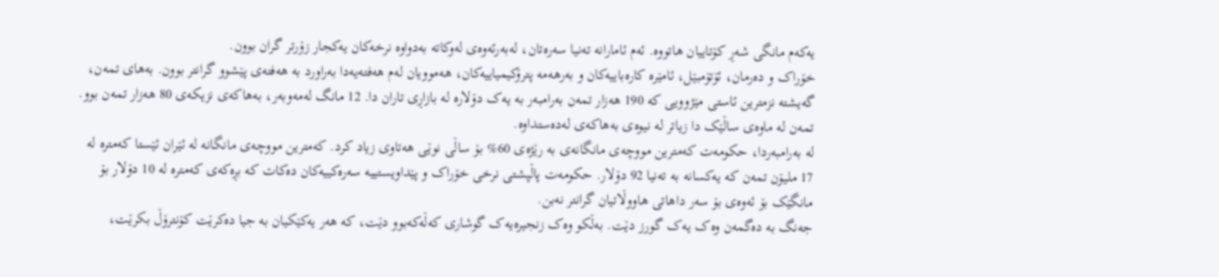یەکەم مانگی شەڕ کۆتاییان هاتووە. ئەم ئامارانە تەنیا سەرەتان، لەبەرئەوەی لەوکاتە بەدواوە نرخەکان یەکجار زۆرتر گران بوون.
خۆراک و دەرمان، ئۆتۆمبێل، ئامێرە کارەباییەکان و بەرهەمە پترۆکیمیاییەکان، هەموویان لەم هەفتەیەدا بەراورد بە هەفتەی پێشوو گرانتر بوون. بەهای تمەن، گەیشتە نزمترین ئاستی مێژوویی کە 190 هەزار تمەن بەرامبەر بە یەک دۆلارە لە بازاڕی تاران دا. 12 مانگ لەمەوبەر، بەهاکەی نزیکەی 80 هەزار تمەن بوو. تمەن لە ماوەی ساڵێک دا زیاتر لە نیوەی بەهاکەی لەدەستداوە.
لە بەرامبەردا، حکومەت کەمترین مووچەی مانگانەی بە رێژەی 60% بۆ ساڵی نوێی هەتاوی زیاد کرد. کەمترین مووچەی مانگانە لە ئێران ئێستا کەمترە لە 17 ملیۆن تمەن کە یەکسانە بە تەنیا 92 دۆلار. حکومەت پاڵپشتی نرخی خۆراک و پێداویستییە سەرەکییەکان دەکات کە بڕەکەی کەمترە لە 10 دۆلار بۆ مانگێک بۆ ئەوەی بۆ سەر داهاتی هاووڵاتیان گرانتر نەبن.
جەنگ بە دەگمەن وەک یەک گورز دێت. بەڵکو وەک زنجیرەیەک گوشاری کەڵەکەبوو دێت، کە هەر یەکێکیان بە جیا دەکرێت کۆنترۆڵ بکرێت،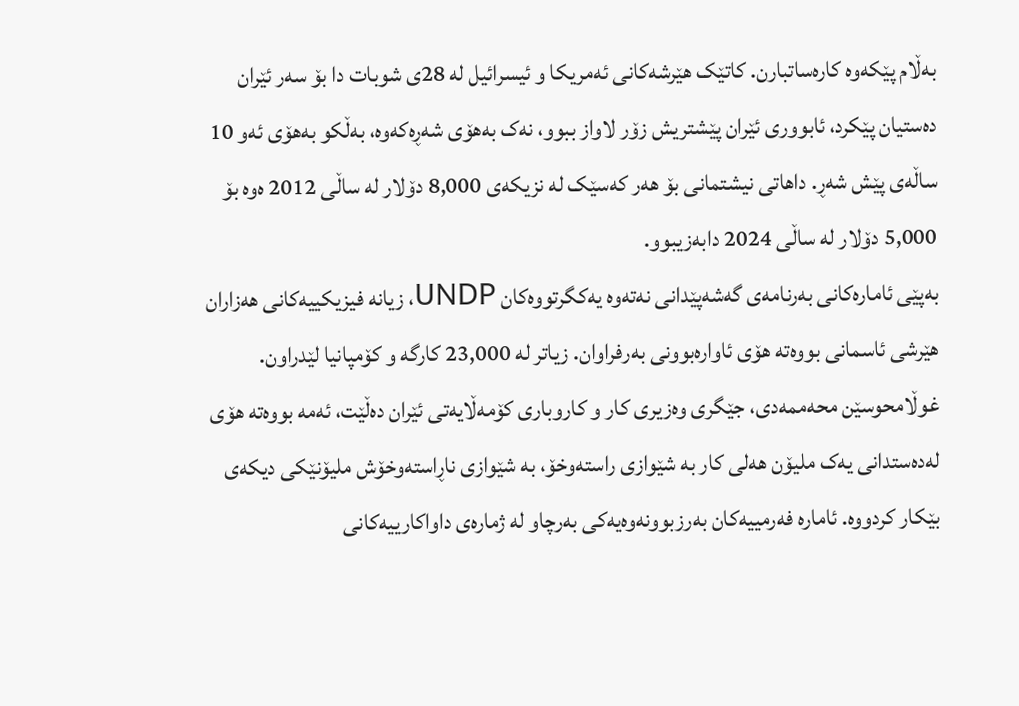بەڵام پێکەوە کارەساتبارن. کاتێک هێرشەکانی ئەمریکا و ئیسرائیل لە 28ی شوبات دا بۆ سەر ئێران دەستیان پێکرد، ئابووری ئێران پێشتریش زۆر لاواز ببوو، نەک بەهۆی شەڕەکەوە، بەڵکو بەهۆی ئەو 10 ساڵەی پێش شەڕ. داهاتی نیشتمانی بۆ هەر کەسێک لە نزیکەی 8,000 دۆلار لە ساڵی 2012 ەوە بۆ 5,000 دۆلار لە ساڵی 2024 دابەزیبوو.
بەپێی ئامارەکانی بەرنامەی گەشەپێدانی نەتەوە یەکگرتووەکان UNDP، زیانە فیزیکییەکانی هەزاران هێرشی ئاسمانی بووەتە هۆی ئاوارەبوونی بەرفراوان. زیاتر لە 23,000 کارگە و کۆمپانیا لێدراون. غوڵامحوسێن محەممەدی، جێگری وەزیری کار و کاروباری کۆمەڵایەتی ئێران دەڵێت، ئەمە بووەتە هۆی لەدەستدانی یەک ملیۆن هەلی کار بە شێوازی راستەوخۆ، بە شێوازی ناڕاستەوخۆش ملیۆنێکی دیکەی بێکار کردووە. ئامارە فەرمییەکان بەرزبوونەوەیەکی بەرچاو لە ژمارەی داواکارییەکانی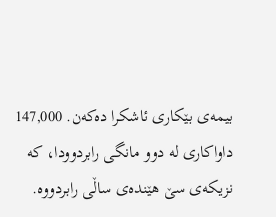بیمەی بێکاری ئاشکرا دەکەن. 147,000 داواکاری لە دوو مانگی رابردوودا، کە نزیکەی سێ هێندەی ساڵی رابردووە.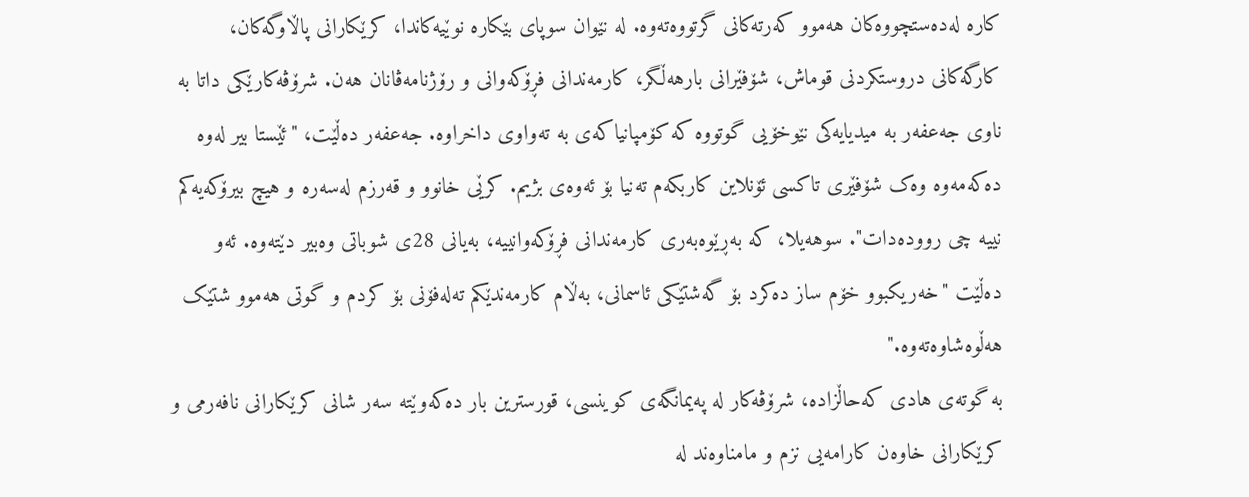کارە لەدەستچووەکان هەموو کەرتەکانی گرتووەتەوە. لە نێوان سوپای بێکارە نوێیەکاندا، کرێکارانی پاڵاوگەکان، کارگەکانی دروستکردنی قوماش، شۆفێرانی بارهەڵگر، کارمەندانی فڕۆکەوانی و رۆژنامەڤانان هەن. شرۆڤەکارێکی داتا بە ناوی جەعفەر بە میدیایەکی نێوخۆیی گوتووە کە کۆمپانیاکەی بە تەواوی داخراوە. جەعفەر دەڵێت، "ئێستا بیر لەوە دەکەمەوە وەک شۆفێری تاکسی ئۆنلاین کاربکەم تەنیا بۆ ئەوەی بژیم. کرێی خانوو و قەرزم لەسەرە و هیچ بیرۆکەیەکم نییە چی روودەدات". سوهەیلا، کە بەڕێوەبەری کارمەندانی فڕۆکەوانییە، بەیانی 28ی شوباتی وەبیر دێتەوە. ئەو دەڵێت "خەریکبوو خۆم ساز دەکرد بۆ گەشتێکی ئاسمانی، بەڵام کارمەندێکم تەلەفۆنی بۆ کردم و گوتی هەموو شتێک هەڵوەشاوەتەوە."
بە گوتەی هادی کەحاڵزادە، شرۆڤەکار لە پەیمانگەی کوینسی، قورسترین بار دەکەوێتە سەر شانی کرێکارانی نافەرمی و کرێکارانی خاوەن کارامەیی نزم و مامناوەند لە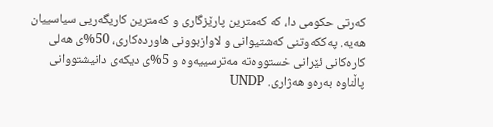کەرتی حکومی دا، کە کەمترین پارێزگاری و کەمترین کاریگەریی سیاسییان هەیە. پەککەوتنی کەشتیوانی و لاوازبوونی هاوردەکاری، 50%ی هەلی کارەکانی ئێرانی خستووەتە مەترسییەوە و 5%ی دیکەی دانیشتووانی پاڵناوە بەرەو هەژاری. UNDP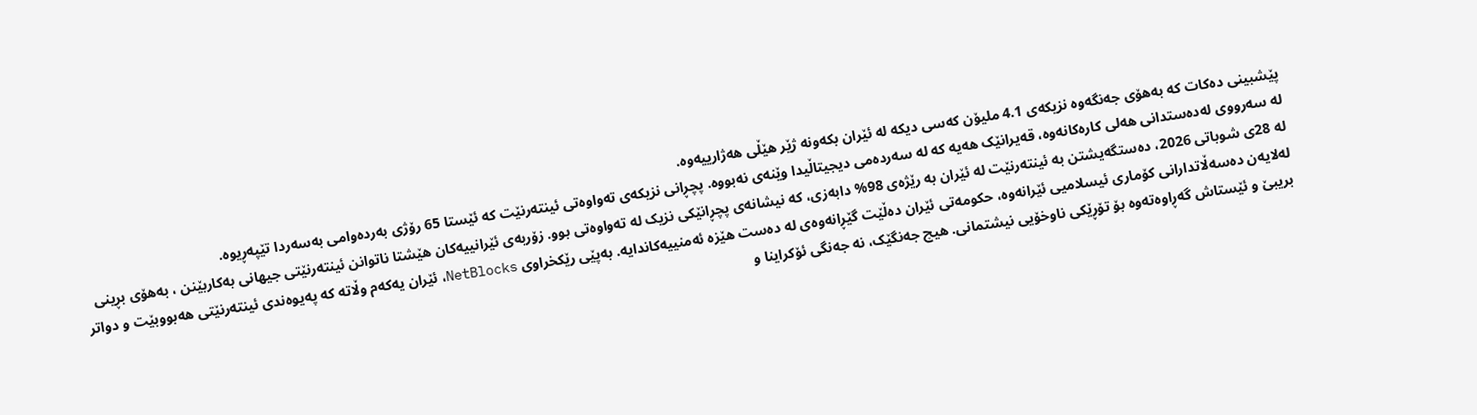پێشبینی دەکات کە بەهۆی جەنگەوە نزیکەی 4.1 ملیۆن کەسی دیکە لە ئێران بکەونە ژێر هێڵی هەژارییەوە.
لە سەرووی لەدەستدانی هەلی کارەکانەوە، قەیرانێک هەیە کە لە سەردەمی دیجیتاڵیدا وێنەی نەبووە. پچڕانی نزیکەی تەواوەتی ئینتەرنێت کە ئێستا 65 رۆژی بەردەوامی بەسەردا تێپەڕیوە.
لە 28ی شوباتی 2026، دەستگەیشتن بە ئینتەرنێت لە ئێران بە رێژەی 98% دابەزی، کە نیشانەی پچڕانێکی نزیک لە تەواوەتی بوو. زۆربەی ئێرانییەکان هێشتا ناتوانن ئینتەرنێتی جیهانی بەکاربێنن ، بەهۆی بڕینی لەلایەن دەسەڵاتدارانی کۆماری ئیسلامیی ئێرانەوە، حکومەتی ئێران دەڵێت گێڕانەوەی لە دەست هێزە ئەمنییەکاندایە. بەپێی رێکخراوی NetBlocks، ئێران یەکەم وڵاتە کە پەیوەندی ئینتەرنێتی هەبووبێت و دواتر بریبێ و ئێستاش گەڕاوەتەوە بۆ تۆڕێکی ناوخۆیی نیشتمانی. هیچ جەنگێک، نە جەنگی ئۆکراینا و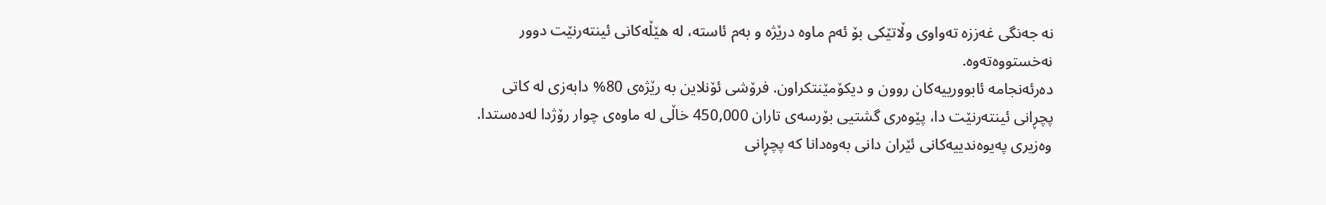نە جەنگی غەززە تەواوی وڵاتێکی بۆ ئەم ماوە درێژە و بەم ئاستە، لە هێڵەکانی ئینتەرنێت دوور نەخستووەتەوە.
دەرئەنجامە ئابوورییەکان روون و دیکۆمێنتکراون. فرۆشی ئۆنلاین بە رێژەی 80% دابەزی لە کاتی پچڕانی ئینتەرنێت دا، پێوەری گشتیی بۆرسەی تاران 450,000 خاڵی لە ماوەی چوار رۆژدا لەدەستدا. وەزیری پەیوەندییەکانی ئێران دانی بەوەدانا کە پچڕانی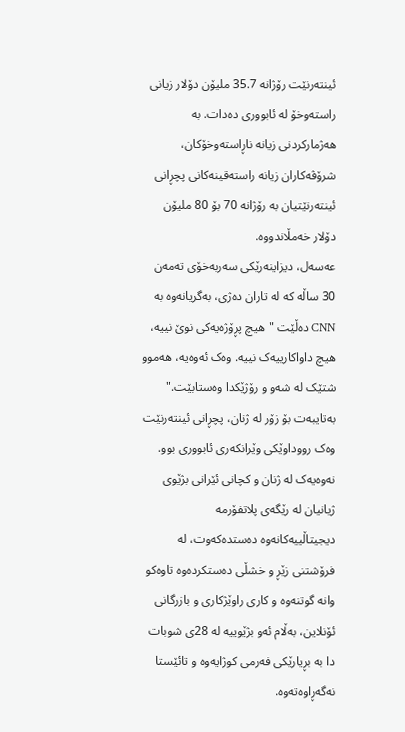ئینتەرنێت رۆژانە 35.7 ملیۆن دۆلار زیانی راستەوخۆ لە ئابووری دەدات. بە هەژمارکردنی زیانە ناڕاستەوخۆکان، شرۆڤەکاران زیانە راستەقینەکانی پچڕانی ئینتەرنێتیان بە رۆژانە 70 بۆ 80 ملیۆن دۆلار خەمڵاندووە.
عەسەل، دیزاینەرێکی سەربەخۆی تەمەن 30 ساڵە کە لە تاران دەژی، بەگریانەوە بە CNN دەڵێت "هیچ پڕۆژەیەکی نوێ نییە، هیچ داواکارییەک نییە. وەک ئەوەیە، هەموو شتێک لە شەو و رۆژێکدا وەستابێت."
بەتایبەت بۆ زۆر لە ژنان، پچڕانی ئینتەرنێت وەک رووداوێکی وێرانکەری ئابووری بوو. نەوەیەک لە ژنان و کچانی ئێرانی بژێوی ژیانیان لە رێگەی پلاتفۆرمە دیجیتاڵییەکانەوە دەستدەکەوت، لە فرۆشتنی زێڕ و خشڵی دەستکردەوە تاوەکو وانە گوتنەوە و کاری راوێژکاری و بازرگانی ئۆنلاین، بەڵام ئەو بژێوییە لە 28ی شوبات دا بە بڕیارێکی فەرمی کوژایەوە و تائێستا نەگەڕاوەتەوە.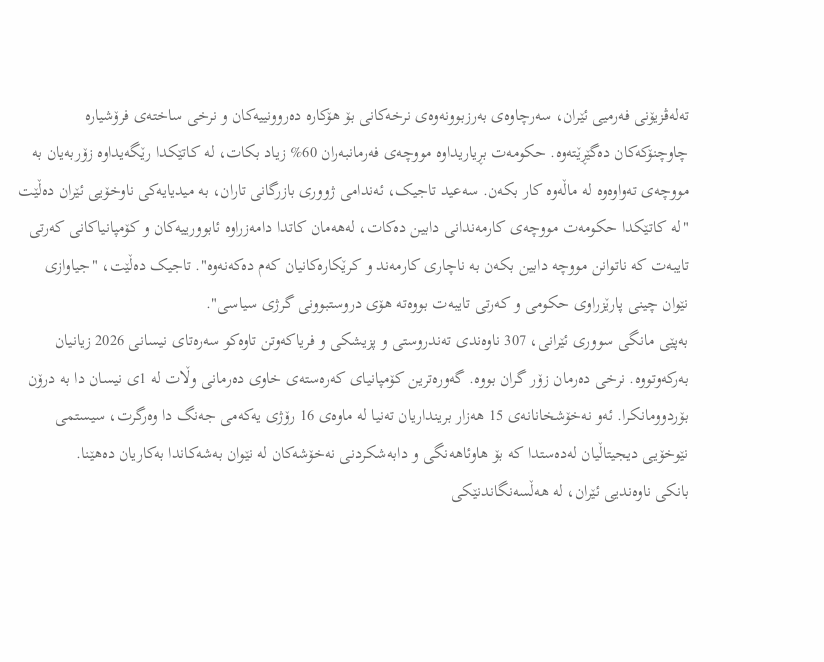تەلەڤزیۆنی فەرمیی ئێران، سەرچاوەی بەرزبوونەوەی نرخەکانی بۆ هۆکارە دەروونییەکان و نرخی ساختەی فرۆشیارە چاوچنۆکەکان دەگێڕێتەوە. حکومەت بڕیاریداوە مووچەی فەرمانبەران 60% زیاد بکات، لە کاتێکدا رێگەیداوە زۆربەیان بە مووچەی تەواوەوە لە ماڵەوە کار بکەن. سەعید تاجیک، ئەندامی ژووری بازرگانی تاران، بە میدیایەکی ناوخۆیی ئێران دەڵێت "لە کاتێکدا حکومەت مووچەی کارمەندانی دابین دەکات، لەهەمان کاتدا دامەزراوە ئابوورییەکان و کۆمپانیاکانی کەرتی تایبەت کە ناتوانن مووچە دابین بکەن بە ناچاری کارمەند و کرێکارەکانیان کەم دەکەنەوە". تاجیک دەڵێت، "جیاوازی نێوان چینی پارێزراوی حکومی و کەرتی تایبەت بووەتە هۆی دروستبوونی گرژی سیاسی".
بەپێی مانگی سووری ئێرانی، 307 ناوەندی تەندروستی و پزیشکی و فریاکەوتن تاوەکو سەرەتای نیسانی 2026 زیانیان بەرکەوتووە. نرخی دەرمان زۆر گران بووە. گەورەترین کۆمپانیای کەرەستەی خاوی دەرمانی وڵات لە 1ی نیسان دا بە درۆن بۆردوومانکرا. ئەو نەخۆشخانانەی 15 هەزار برینداریان تەنیا لە ماوەی 16 رۆژی یەکەمی جەنگ دا وەرگرت، سیستمی نێوخۆیی دیجیتاڵیان لەدەستدا کە بۆ هاوئاهەنگی و دابەشکردنی نەخۆشەکان لە نێوان بەشەکاندا بەکاریان دەهێنا.
بانکی ناوەندیی ئێران، لە هەڵسەنگاندنێکی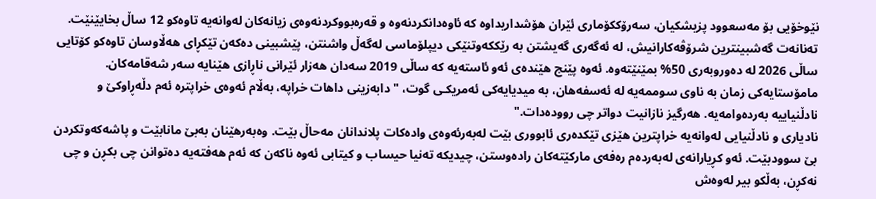نێوخۆیی بۆ مەسعوود پزیشکیان، سەرۆککۆماری ئێران هۆشداریداوە کە ئاوەدانکردنەوە و قەرەبووکردنەوەی زیانەکان لەوانەیە تاوەکو 12 ساڵ بخایێنێت. تەنانەت گەشبینترین شرۆڤەکارانیش، لە ئەگەری گەیشتن بە رێککەوتنێکی دیپلۆماسی لەگەڵ واشنتن، پێشبینی دەکەن تێکڕای هەڵاوسان تاوەکو کۆتایی ساڵی 2026 لە دەوروبەری 50% بمێنێتەوە. ئەوە پێنج هێندەی ئەو ئاستەیە کە ساڵی 2019 سەدان هەزار ئێرانی ناڕازی هێنایە سەر شەقامەکان. مامۆستایەکی زمان بە ناوی سوممەیە لە ئەسفەهان، بە میدیایەکی ئەمریکـی گوت، "دابەزینی داهات خراپە، بەڵام ئەوەی خراپترە ئەم دڵەڕاوکێ و نادڵنیاییە بەردەوامەیە. هەرگیز نازانیت دواتر چی روودەدات."
نادیاری و نادڵنیایی لەوانەیە خراپترین هێزی تێکدەری ئابووری بێت لەبەرئەوەی وادەکات پلاندانان مەحاڵ بێت. وەبەرهێنان بەبێ مانابێت و پاشەکەوتکردن بێ سوودبێت. ئەو کڕیارانەی لەبەردەم رەفەی مارکێتەکان رادەوستن، چیدیکە تەنیا حیساب و کیتابی ئەوە ناکەن کە ئەم هەفتەیە دەتوانن چی بکڕن و چی نەکڕن، بەڵکو بیر لەوەش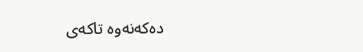دەکەنەوە تاکەی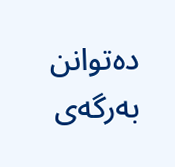دەتوانن بەرگەی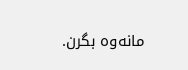مانەوە بگرن.